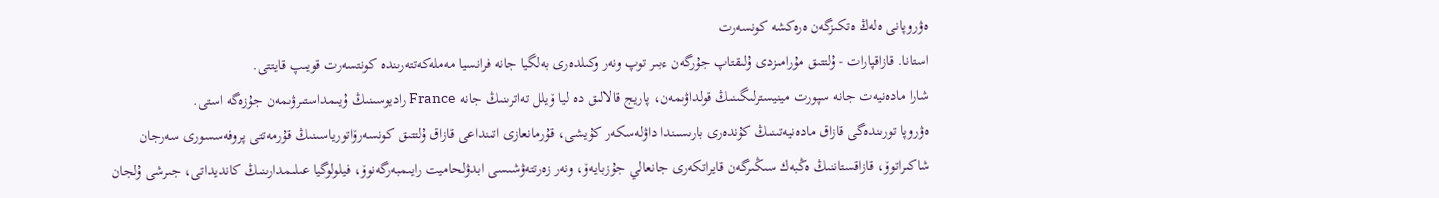ەۋروپانى ەلەڭ ەتكىزگەن ەرەكشە كونسەرت
استانا. قازاقپارات - ۇلتتىق مۇرامىزدى ۇلىقتاپ جۇرگەن ءبىر توپ ونەر وكىلدەرى بەلگيا جانە فرانسيا مەملەكەتتەرىندە كونتسەرت قويىپ قايتتى.
شارا مادەنيەت جانە سپورت مينيسترلىگىنىڭ قولداۋىمەن، پاريج قالالىق دە ليا ۆيلل تەاترىنىڭ جانە France راديوسىنىڭ ۇيىمداستىرۋىمەن جۇزەگە استى.
ەۋروپا تورىندەگى قازاق مادەنيەتىنىڭ كۇندەرى بارىسىندا داۋلەسكەر كۇيشى، قۇرمانعازى اتىنداعى قازاق ۇلتتىق كونسەرۆاتورياسىنىڭ قۇرمەتتى پروفەسسورى سەرجان شاكىراتوۆ، قازاقستاننىڭ ەڭبەك سىڭىرگەن قايراتكەرى جانعالي جۇزبايەۆ، ونەر زەرتتەۋشىسى ابدۋلحاميت رايىمبەرگەنوۆ، فيلولوگيا عىلىمدارىنىڭ كانديداتى، جىرشى ۇلجان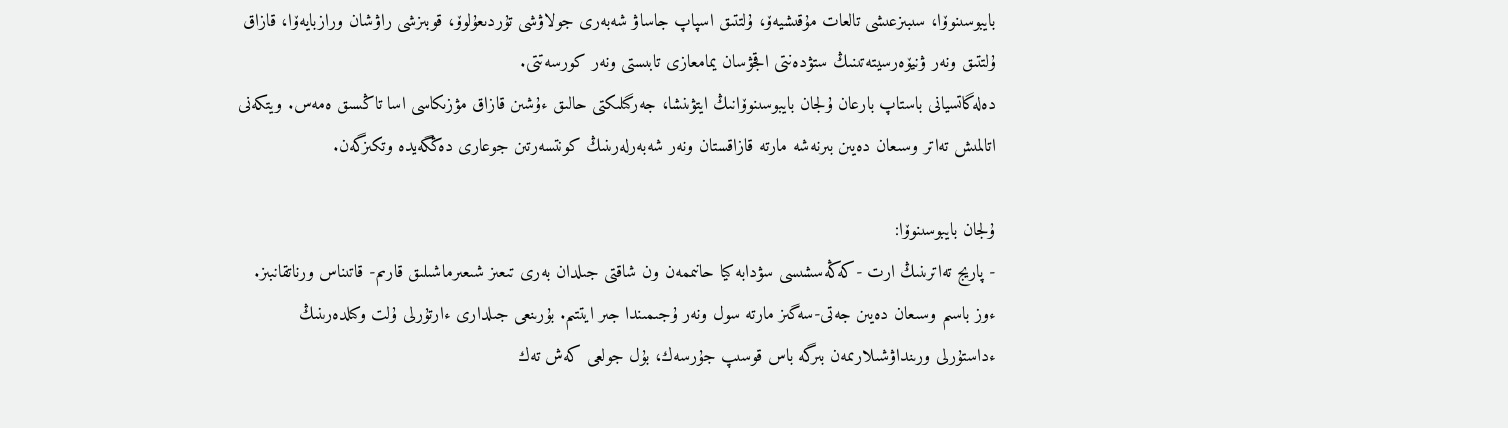بايبوسىنوۆا، سىبىزعىشى تالعات مۇقىشيەۆ، ۇلتتىق اسپاپ جاساۋ شەبەرى جولاۋشى تۇردىعۇلوۆ، قوبىزشى راۋشان ورازبايەۆا، قازاق ۇلتتىق ونەر ۋنيۆەرسيتەتىنىڭ ستۋدەنتى اقجۋسان يمامعازى تابىستى ونەر كورسەتتى.
دەلەگاتسيانى باستاپ بارعان ۇلجان بايبوسىنوۆانىڭ ايتۋىنشا، جەرگىلىكتى حالىق ءۇشىن قازاق مۋزىكاسى اسا تاڭسىق ەمەس. ويتكەنى اتالمىش تەاتر وسىعان دەيىن بىرنەشە مارتە قازاقستان ونەر شەبەرلەرىنىڭ كونتسەرتىن جوعارى دەڭگەيدە وتكىزگەن.

ۇلجان بايبوسىنوۆا:
- پاريج تەاترىنىڭ ارت -كەڭەسشىسى سۋدابە كيا حانىممەن ون شاقتى جىلدان بەرى تىعىز شىعىرماشىلىق قارىم- قاتىناس ورناتقانبىز. ءوز باسىم وسىعان دەيىن جەتى-سەگىز مارتە سول ونەر ۇجىمىندا جىر ايتتىم. بۇرىنعى جىلدارى ءارتۇرلى ۇلت وكىلدەرىنىڭ ءداستۇرلى ورىنداۋشىلارىمەن بىرگە باس قوسىپ جۇرسەك، بۇل جولعى كەش تەك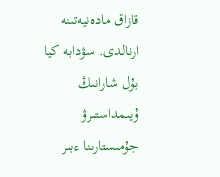قازاق مادەنيەتىنە ارنالدى. سۋدابە كيا بۇل شارانىڭ ۇيىمداستىرۋ جۇمىستارىنا ءبىر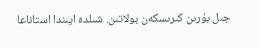جىل بۇرىن كىرىسكەن بولاتىن. شىلدە ايىندا استاناعا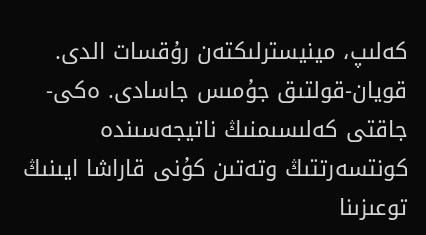كەلىپ، مينيسترلىكتەن رۇقسات الدى. قويان-قولتىق جۇمىس جاسادى. ەكى-جاقتى كەلىسىمنىڭ ناتيجەسىندە كونتسەرتتىڭ وتەتىن كۇنى قاراشا ايىنىڭ توعىزىنا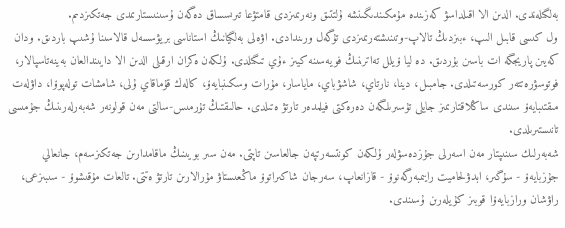بەلگىلەندى. الدىن الا اقىلداسۋ كەزىندە مۇمكىندىگىنشە ۇلتتىق ونەرىمىزدى قامتۋعا تىرىسساق دەگەن ۇسىنىستارىمدى جەتكىزدىم.
ول كىسى قابىل الىپ، ءبىزدىڭ تالاپ-وتىنىشتەرىمىزدى تۇگەل ورىندادى. اۋەلى بەلگيانىڭ استاناسى بريۋسسەل قالاسىنا ۇشىپ باردىق. ودان كەيىن پاريجگە ات باسىن بۇردىق. دە ليا ۆيلل تەاترىنىڭ فويەسىنە كيىز ءۇي تىگىلدى. ۇلكەن ەكران ارقىلى الدىن الا دايىندالعان بەينەتاسپالار، فوتوسۋرەتتەر كورسەتىلدى. جامبىل، دينا، نارتاي، شاشۋباي، ماياسار، مۇرات وسكىنبايەۆ، كالەك قۇماقاي ۇلى، شامشات تولەپوۆا، داۋلەت مىقتىبايەۆ سىندى ساڭلاقتارىمىز جايلى تۇسىرىلگەن دەرەكتى فيلمدەر تارتۋ ەتىلدى. حالىقتىڭ تۇرمىس-سالتى مەن قولونەر شەبەرلەرىنىڭ جۇمىسى تانىستىرىلدى.
شەبەرلىك سىنىپتار مەن اسەرلى جۇزدەسۋلەر ۇلكەن كونتسەرتپەن جالعاسىن تاپتى. مەن سىر بويىنىڭ ماقامدارىن جەتكىزسەم، جانعالي جۇزبايەۆ - سۇگىر، ابدۋلحاميت رايىمبەرگەنوۆ - قازانعاپ، سەرجان شاكىراتوۆ ماڭعىستاۋ مۇرالارىن تارتۋ ەتتى. تالعات مۇقىشوۆ - سىبىزعى، راۋشان ورازبايەۆا قوبىز كۇيلەرىن ۇسىندى.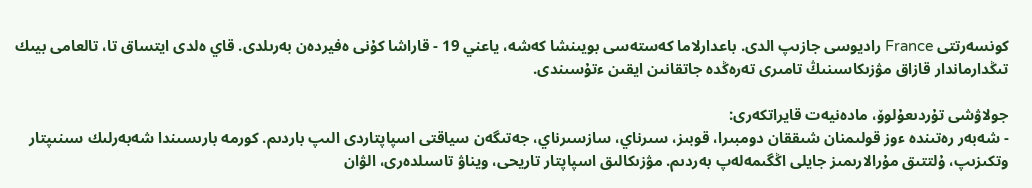كونسەرتتى France راديوسى جازىپ الدى. باعدارلاما كەستەسى بويىنشا كەشە، ياعني 19 - قاراشا كۇنى ەفيردەن بەرىلدى. قاي ەلدى ايتساق تا، تالعامى بيىك تىڭدارماندار قازاق مۋزىكاسىنىڭ تامىرى تەرەڭدە جاتقانىن ايقىن ءتۇسىندى.

جولاۋشى تۇردىعۇلوۆ، مادەنيەت قايراتكەرى:
- شەبەر رەتىندە ءوز قولىمنان شىققان دومبىرا، قوبىز، سىرناي، سازسىرناي، جەتىگەن سياقتى اسپاپتاردى الىپ باردىم. كورمە بارىسىندا شەبەرلىك سىنىپتار وتكىزىپ، ۇلتتىق مۇرالارىمىز جايلى اڭگىمەلەپ بەردىم. مۋزىكالىق اسپاپتار تاريحى، ويناۋ تاسىلدەرى، الۋان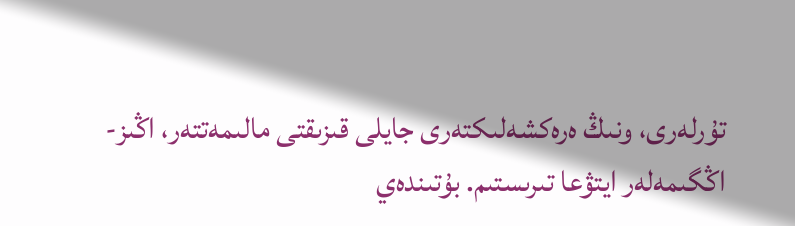تۇرلەرى، ونىڭ ەرەكشەلىكتەرى جايلى قىزىقتى مالىمەتتەر، اڭىز- اڭگىمەلەر ايتۋعا تىرىستىم. بۇتىندەي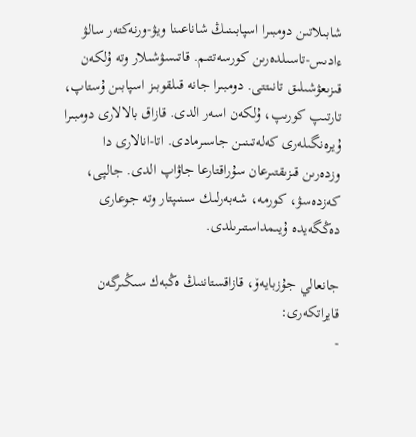شابىلاتىن دومبىرا اسپابىنىڭ شاناعىنا ويۋ-ورنەكتەر سالۋ ءادىس-تاسىلدەرىن كورسەتتىم. قاتىسۋشىلار وتە ۇلكەن قىزىعۋشىلىق تانىتتى. دومبىرا جانە قىلقوبىز اسپابىن ۇستاپ، تارتىپ كورىپ، ۇلكەن اسەر الدى. قازاق بالالارى دومبىرا ۇيرەنگىلەرى كەلەتىنىن جاسىرمادى. اتا-انالارى دا وزدەرىن قىزىقتىرعان سۇراقتارعا جاۋاپ الدى. جالپى، كەزدەسۋ، كورمە، شەبەرلىك سىنىپتار وتە جوعارى دەڭگەيدە ۇيىمداستىرىلدى.

جانعالي جۇزبايەۆ، قازاقستاننىڭ ەڭبەك سىڭىرگەن قايراتكەرى:
-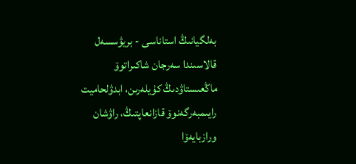بەلگيانىڭ استاناسى - بريۋسسەل قالاسىندا سەرجان شاكىراتوۆ ماڭعىستاۋدىڭ كۇيلەرىن، ابدۋلحاميت رايىمبەرگەنوۆ قازانعاپتىڭ، راۋشان ورازبايەۆا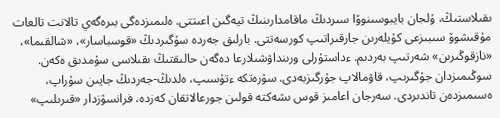ىقىلاستىڭ، ۇلجان بايبوسىنوۆا سىردىڭ ماقامدارىنىڭ تيەگىن اعىتتى. ەلىمىزدەگى بىرەگەي تالانت تالعات مۇقىشوۆ سىبىزعى كۇيلەرىن جارقىراتىپ كورسەتتى. بارلىق جەردە سۇگىردىڭ «قوسباسار»، «شالقىما»، «نازقوڭىرىن» شەرتىپ بەردىم. ءداستۇرلى ورىنداۋشىلارعا دەگەن حالىقتىڭ ىقىلاسى سۇمدىق ەكەن. سوڭىمىزدان جۇگىرىپ، قاۋمالاپ جۇرگىزبەدى. سۋرەتكە ءتۇسىپ، ەلدىڭ-جەردىڭ جايىن سۇراپ، ەسىمىزدەن تاندىردى. سەرجان اعامىز قوس ىشەكتە قولىن جورعالاتقان كەزدە، فرانسۋزدار «قىرىلىپ»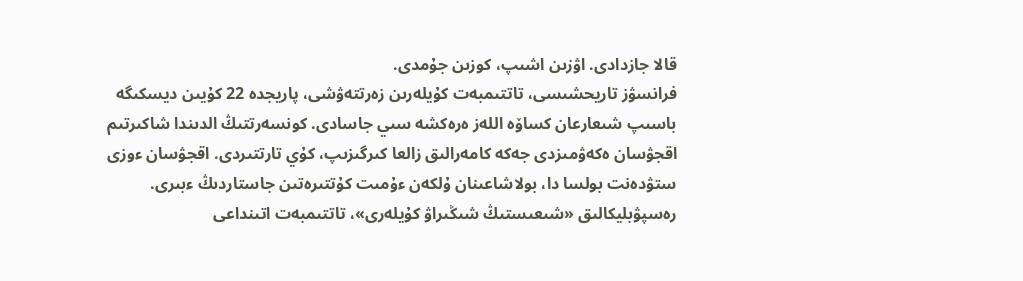قالا جازدادى. اۋزىن اشىپ، كوزىن جۇمدى.
فرانسۋز تاريحشىسى، تاتتىمبەت كۇيلەرىن زەرتتەۋشى، پاريجدە 22 كۇيىن ديسكىگە باسىپ شىعارعان كساۆە اللەز ەرەكشە سىي جاسادى. كونسەرتتىڭ الدىندا شاكىرتىم اقجۋسان ەكەۋمىزدى جەكە كامەرالىق زالعا كىرگىزىپ، كۇي تارتتىردى. اقجۋسان ءوزى ستۋدەنت بولسا دا، بولاشاعىنان ۇلكەن ءۇمىت كۇتتىرەتىن جاستاردىڭ ءبىرى.
رەسپۋبليكالىق «شىعىستىڭ شىڭىراۋ كۇيلەرى»، تاتتىمبەت اتىنداعى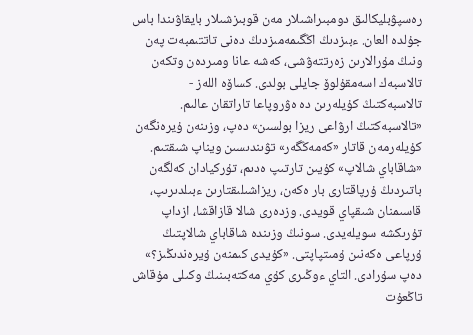رەسپۋبليكالىق دومبىراشىلار مەن قوبىزشىلار بايقاۋىندا باس جۇلدە العان. ءبىزدىڭ اڭگىمەمىزدىڭ دەنى تاتتىمبەت پەن ونىڭ مۇرالارىن زەرتتەۋشى، كەشە عانا ومىردەن وتكەن تالاسبەك اسەمقۇلوۆ جايلى بولدى. كساۆە اللەز - تالاسبەكتىڭ كۇيلەرىن دە ەۋروپاعا تاراتقان عالىم.
«تالاسبەكتىڭ ارۋاعى ريزا بولسىن» دەپ، وزىنەن ۇيرەنگەن كۇيلەرمەن قاتار «كەمەڭگەر» تۋىندىسىن ويناپ شىقتىم. «شاقاباي شالاپ» كۇيىن تارتىپ ەدىم، تۇركيادان كەلگەن باتىردىڭ ۇرپاقتارى بار ەكەن، ريزاشىلىقتارىن ءبىلدىرىپ، قاسىمنان شىقپاي قويدى. وزدەرى شالا قازاقشا، ازداپ تۇرىكشە سويلەيدى. سونىڭ وزىندە شاقاباي شالاپتىڭ ۇرپاعى ەكەنىن ۇمىتپاپتى. «كۇيدى كىمنەن ۇيرەندىڭىز؟» دەپ سۇرادى. التاي ءوڭىرى كۇي مەكتەبىنىڭ وكىلى مۇقاش تاڭعۇت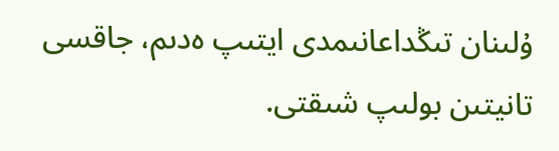ۇلىنان تىڭداعانىمدى ايتىپ ەدىم، جاقسى تانيتىن بولىپ شىقتى.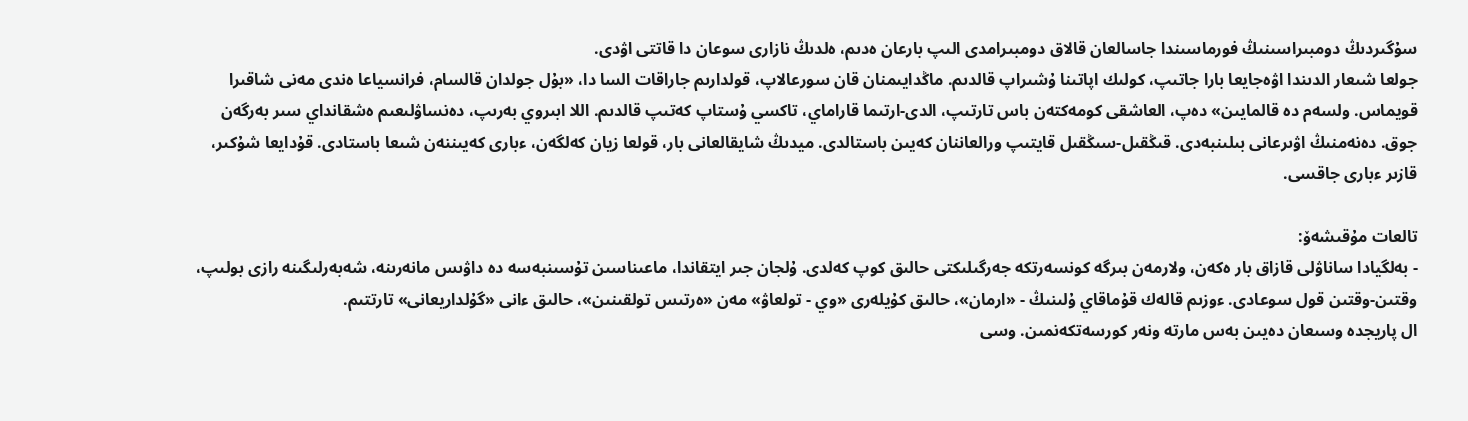سۇگىردىڭ دومبىراسىنىڭ فورماسىندا جاسالعان قالاق دومبىرامدى الىپ بارعان ەدىم، ەلدىڭ نازارى سوعان دا قاتتى اۋدى.
جولعا شىعار الدىندا اۋەجايعا بارا جاتىپ، كولىك اپاتىنا ۇشىراپ قالدىم. ماڭدايىمنان قان سورعالاپ، قولدارىم جاراقات السا دا، «بۇل جولدان قالسام، فرانسياعا ەندى مەنى شاقىرا قويماس. ولسەم دە قالمايىن» دەپ، العاشقى كومەكتەن باس تارتىپ، الدى-ارتىما قاراماي، تاكسي ۇستاپ كەتىپ قالدىم. اللا ابىروي بەرىپ، دەنساۋلىعىم ەشقانداي سىر بەرگەن جوق. دەنەمنىڭ اۋىرعانى بىلىنبەدى. قىڭقىل-سىڭقىل قايتىپ ورالعاننان كەيىن باستالدى. ميدىڭ شايقالعانى بار، قولعا زيان كەلگەن، ءبارى كەيىننەن شىعا باستادى. قۇدايعا شۇكىر، قازىر ءبارى جاقسى.

تالعات مۇقىشەۆ:
- بەلگيادا ساناۋلى قازاق بار ەكەن، ولارمەن بىرگە كونسەرتكە جەرگىلىكتى حالىق كوپ كەلدى. ۇلجان جىر ايتقاندا، ماعىناسىن تۇسىنبەسە دە داۋىس مانەرىنە، شەبەرلىگىنە رازى بولىپ، وقتىن-وقتىن قول سوعادى. ءوزىم قالەك قۇماقاي ۇلىنىڭ - «ارمان»، حالىق كۇيلەرى «وي - تولعاۋ» مەن «ەرتىس تولقىنىن»، حالىق ءانى «گۇلداريعانى» تارتتىم.
ال پاريجدە وسىعان دەيىن بەس مارتە ونەر كورسەتكەنمىن. وسى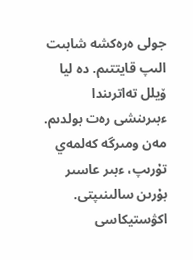جولى ەرەكشە شابىت الىپ قايتتىم. دە ليا ۆيلل تەاترىندا ءبىرىنشى رەت بولدىم. مەن ومىرگە كەلمەي تۇرىپ، ءبىر عاسىر بۇرىن سالىنىپتى. اكۋستيكاسى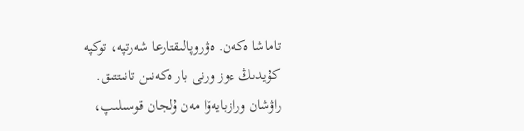تاماشا ەكەن. ەۋروپالىقتارعا شەرتپە، توكپە كۇيدىڭ ءوز ورنى بار ەكەنىن تانىتتىق.
راۋشان ورازبايەۆا مەن ۇلجان قوسىلىپ،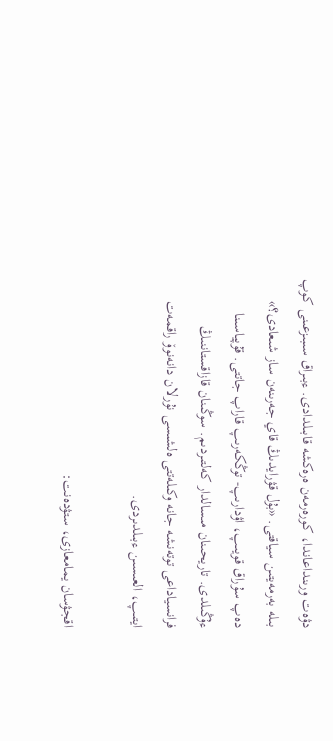دۋەت ورىنداعاندا، كورەرمەن ەرەكشە قابىلدادى. ءبىراق سىبىزعىنى كوپ بىلە بەرمەيتىن سياقتى. «بۇل قۋرايدىڭ قاي جەرىنەن ساز شىعادى؟» دەپ سۇراق قويىپ، اۋدارىپ- توڭكەرىپ قاراپ جاتتى. قۇپياسىنا ءۇڭىلدى. تاريحىنان مىسالدار كەلتىردىم. سوڭىنان قازاقستاننىڭ فرانسياداعى توتەنشە جانە وكىلەتتى ەلشىسى نۇرلان دانەنوۆ راقمەت ايتىپ، العىسىن ءبىلدىردى.

اقجۋسان يمامعازى، ستۋدەنت: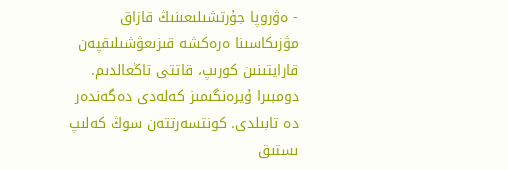- ەۋروپا جۇرتشىلىعىنىڭ قازاق مۋزىكاسىنا ەرەكشە قىزىعۋشىلىقپەن قارايتىنىن كورىپ، قاتتى تاڭعالدىم. دومبىرا ۇيرەنگىمىز كەلەدى دەگەندەر دە تابىلدى. كونتسەرتتەن سوڭ كەلىپ ىستىق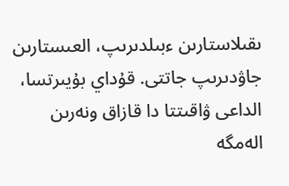ىقىلاستارىن ءبىلدىرىپ، العىستارىن جاۋدىرىپ جاتتى. قۇداي بۇيىرتسا، الداعى ۋاقىتتا دا قازاق ونەرىن الەمگە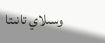وسىلاي تانىتا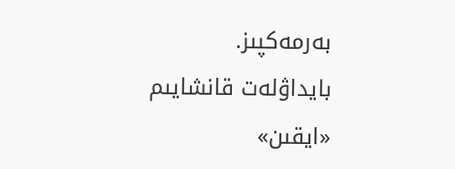بەرمەكپىز.
بايداۋلەت قانشايىم
«ايقىن»